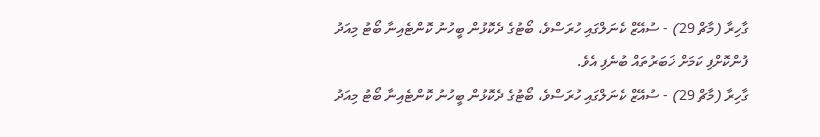ގާހިރާ (މާޗް 29) - ސުއޭޒް ކެނަލްގައި ހުރަސްވެ، ބޯޓުގެ ދެކޮޅުން ބީހުނު ކޮންޓެއިނާ ބޯޓު މިއަދު ފުންކޮށްފި ކަމަށް ޚަބަރުތައް ބުނެފި އެވެ.
ގާހިރާ (މާޗް 29) - ސުއޭޒް ކެނަލްގައި ހުރަސްވެ، ބޯޓުގެ ދެކޮޅުން ބީހުނު ކޮންޓެއިނާ ބޯޓު މިއަދު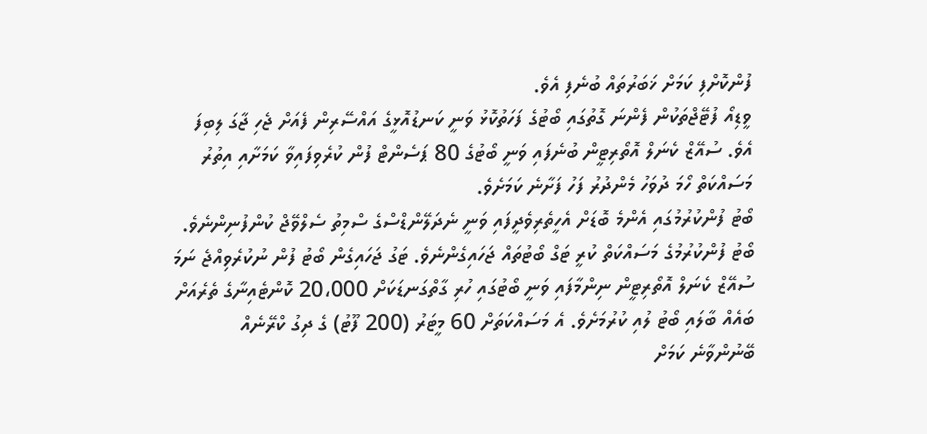ފުންކޮށްފި ކަމަށް ޚަބަރުތައް ބުނެފި އެވެ.
ވީޑިއޯ ފުޓޭޖްތަކުން ފެންނަ ގޮތުގައި ބޯޓުގެ ފަހަތުކޮޅު ވަނީ ކަނޑުއޮޅީގެ އައްސޭރިން ފެއަށް ޖެހި ޖާގަ ލިބިފަ އެވެ. ސުއޭޒް ކެނަލް އޮތޯރިޓީން ބުނެފައި ވަނީ ބޯޓުގެ 80 ޕަސެންޓް ފުން ކުރެވިފައިވާ ކަމަށާއި އިތުރު މަސައްކަތް ހޯމަ ދުވަހު މެންދުރު ފަހު ފަށާނެ ކަމަށެވެ.
ބޯޓު ފުންކުރުމުގައި އެންމެ ބޮޑަށް އެހީތެރިވެދީފައި ވަނީ ނެދަލޭންޑްސްގެ ސްމިތު ސެލްވޭޖް ކުންފުނިންނެވެ.
ބޯޓު ފުންކުރުމުގެ މަސައްކަތް ކުރީ ޓަގް ބޯޓުތައް ޖަހައިގެންނެވެ. ޓަގު ޖަހައިގެން ބޯޓު ފުން ނުކުރެވިއްޖެ ނަމަ ސުއޭޒް ކެނަލް އޮތޯރިޓީން ނިންމާފައި ވަނީ ބޯޓުގައި ހުރި ގާތްގަނޑަކަށް 20،000 ކޮންޓެއިނާގެ ތެރެއަށް ބައެއް ބާލައި ބޯޓު ލުއި ކުރުމަށެވެ. އެ މަސައްކަތަށް 60 މީޓަރު (200 ފޫޓު) ގެ ދިގު ކްރޭނެއް ބޭނުންވާނެ ކަމަށް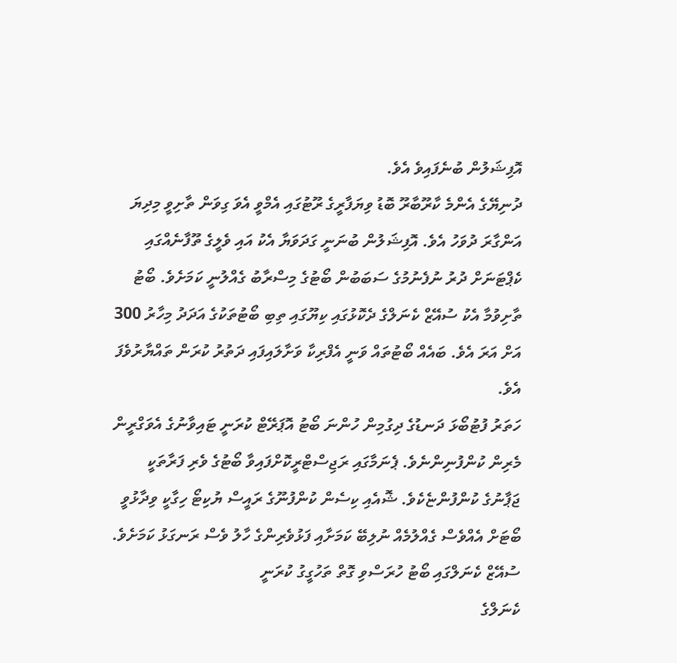އޮފިޝަލުން ބުނެފައިވެ އެވެ.
ދުނިޔޭގެ އެންމެ ކާރޫބާރޫ ބޮޑު ވިޔަފާރީގެ ރޫޓުގައި އެމްވީ އެވަ ގިވަން ތާށިވީ މިދިޔަ އަންގާރަ ދުވަހު އެވެ. އޮފިޝަލުން ބުނަނީ ގަދަވަޔާ އެކު އައި ވެލީގެ ތޫފާނެއްގައި ކެޕްޓަނަށް ދުރު ނުފެނުމުގެ ސަބަބުން ބޯޓުގެ މިސްރާބު ގެއްލުނީ ކަމަށެވެ. ބޯޓު ތާށިވުމާ އެކު ސުއޭޒް ކެނަލްގެ ދެކޮޅުގައި ކިޔޫގައި ތިބި ބޯޓުތަކުގެ އަދަދު މިހާރު 300 އަށް އަރަ އެވެ. ބައެއް ބޯޓުތައް ވަނީ އެފްރިކާ ވަށާލައިފައި ދަތުރު ކުރަން ތައްޔާރުވެފަ އެވެ.
ހަތަރު ފުޓުބޯޅަ ދަނޑުގެ ދިގުމިން ހުންނަ ބޯޓު އޮޕަރޭޓް ކުރަނީ ޓައިވާނުގެ އެވަގްރީން މެރިން ކުންފުނިންނެވެ. ޕެނަމާގައި ރަޖިސްޓްރީކޮށްފައިވާ ބޯޓުގެ ވެރި ފަރާތަކީ ޖަޕާނުގެ ކުންފުންޏެކެވެ. ޝޮއެއި ކިސެން ކުންފުނޫގެ ރައީސް ޔުކިޓޯ ހިގާކީ ވިދާޅުވީ ބޯޓަށް އެއްވެސް ގެއްލުމެއް ނުލިބޭ ކަމަށާއި ފަޅުވެރިންގެ ހާލު ވެސް ރަނގަޅު ކަމަށެވެ.
ސުއޭޒް ކެނަލްގައި ބޯޓު ހުރަސްވި ގޮތް ތަހުގީގު ކުރަނީ
ކެނަލްގެ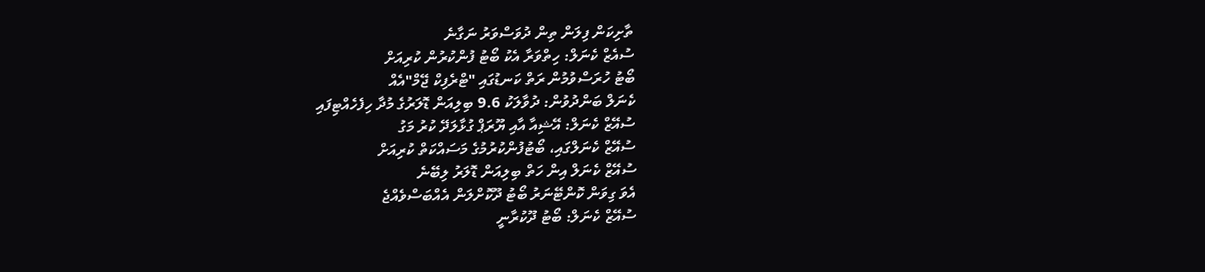ތާށިކަން ފިލަން ތިން ދުވަސްވަރު ނަގާނެ
ސުއެޒް ކެނަލް: ހިތްވަރާ އެކު ބޯޓު ފުންކުރުން ކުރިއަށް
ބޯޓު ހުރަސްވުމުން ރަތް ކަނޑުގައި "ޓްރެފިކް ޖޭމް"އެއް
ކެނަލް ބަންދުވުން: ދުވާލަކު 9.6 ބިލިއަން ޑޮލަރުގެ މުދާ ހިފެހެއްޓިފައި
ސުއޭޒް ކެނަލް: އޭޝިއާ އާއި ޔޫރަޕް ގުޅާލަދޭ ކުރު މަގު
ސުއޭޒް ކެނަލްގައި، ބޯޓުފުންކުރުމުގެ މަސައްކަތް ކުރިއަށް
ސުއޭޒް ކެނަލް އިން ހަތް ބިލިއަން ޑޮލަރު ލިބޭނެ
އެވަ ގިވަން ކޮންޓޭނަރު ބޯޓު ދޫކޮށްލަން އެއްބަސްވެއްޖެ
ސުއޭޒް ކެނަލް: ބޯޓު ދޫކުރާނީ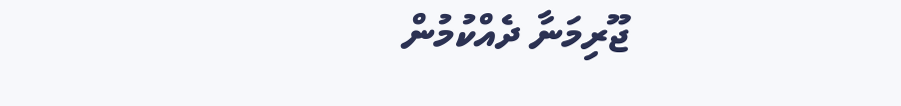ޖޫރިމަނާ ދެއްކުމުން